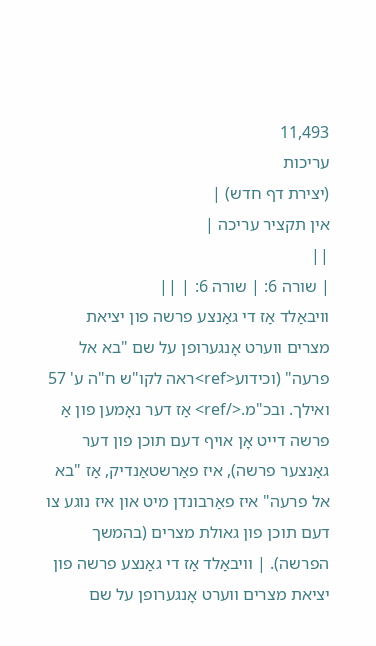11,493
עריכות
(יצירת דף חדש) |
אין תקציר עריכה |
||
| שורה 6: | שורה 6: | ||
וויבאַלד אַז די גאַנצע פרשה פון יציאת מצרים ווערט אָנגערופן על שם "בא אל פרעה" (וכידוע<ref>ראה לקו"ש ח"ה ע' 57 ואילך. ובכ"מ.</ref> אַז דער נאָמען פון אַ פרשה דייט אָן אויף דעם תוכן פון דער גאַנצער פרשה), איז פאַרשטאַנדיק, אַז "בא אל פרעה" איז פאַרבונדן מיט און איז נוגע צו דעם תוכן פון גאולת מצרים (בהמשך הפרשה). | וויבאַלד אַז די גאַנצע פרשה פון יציאת מצרים ווערט אָנגערופן על שם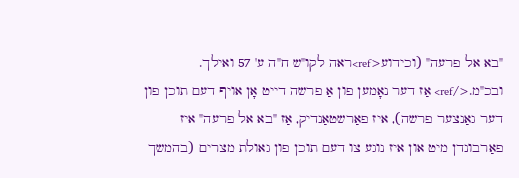"בא אל פרעה" (וכידוע<ref>ראה לקו"ש ח"ה ע' 57 ואילך. ובכ"מ.</ref> אַז דער נאָמען פון אַ פרשה דייט אָן אויף דעם תוכן פון דער גאַנצער פרשה), איז פאַרשטאַנדיק, אַז "בא אל פרעה" איז פאַרבונדן מיט און איז נוגע צו דעם תוכן פון גאולת מצרים (בהמשך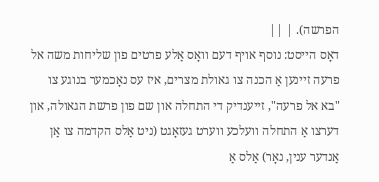הפרשה). | ||
דאָס הייסט: נוסף אויף דעם וואָס אַלע פרטים פון שליחות משה אל פרעה זיינען אַ הכנה צו גאולת מצרים, איז עס נאָכמער בנוגע צו "בא אל פרעה", זייענדיק די התחלה און שם פון פרשת הגאולה, און דערצו אַ התחלה וועלכע ווערט געזאָגט (ניט אַלס הקדמה צו אַן אַנדער ענין, נאָר) אַלס אַ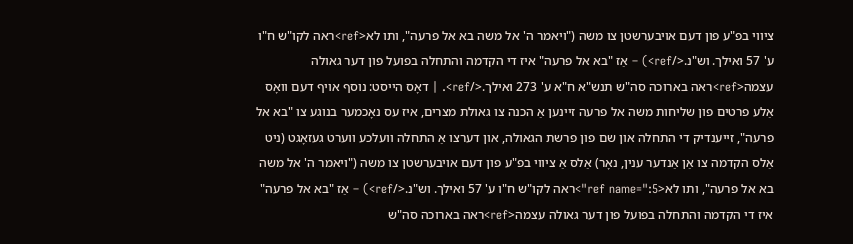ציווי בפ"ע פון דעם אויבערשטן צו משה ("ויאמר ה' אל משה בא אל פרעה", ותו לא<ref>ראה לקו"ש ח"ו ע' 57 ואילך. וש"נ.</ref>) – אַז "בא אל פרעה" איז די הקדמה והתחלה בפועל פון דער גאולה עצמה<ref>ראה בארוכה סה"ש תנש"א ח"א ע' 273 ואילך.</ref>. | דאָס הייסט: נוסף אויף דעם וואָס אַלע פרטים פון שליחות משה אל פרעה זיינען אַ הכנה צו גאולת מצרים, איז עס נאָכמער בנוגע צו "בא אל פרעה", זייענדיק די התחלה און שם פון פרשת הגאולה, און דערצו אַ התחלה וועלכע ווערט געזאָגט (ניט אַלס הקדמה צו אַן אַנדער ענין, נאָר) אַלס אַ ציווי בפ"ע פון דעם אויבערשטן צו משה ("ויאמר ה' אל משה בא אל פרעה", ותו לא<ref name=":5">ראה לקו"ש ח"ו ע' 57 ואילך. וש"נ.</ref>) – אַז "בא אל פרעה" איז די הקדמה והתחלה בפועל פון דער גאולה עצמה<ref>ראה בארוכה סה"ש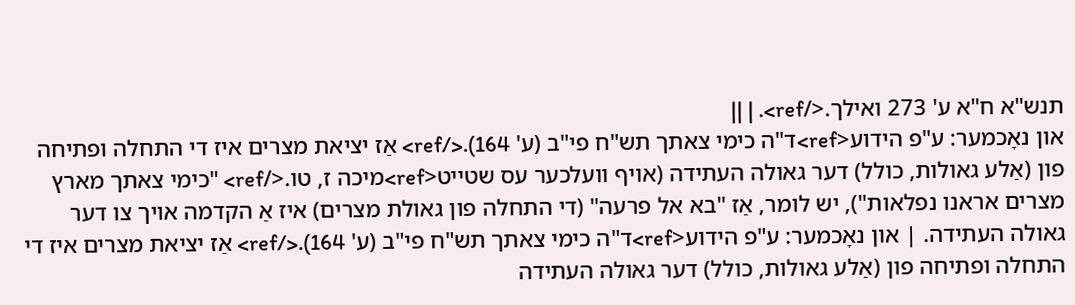תנש"א ח"א ע' 273 ואילך.</ref>. | ||
און נאָכמער: ע"פ הידוע<ref>ד"ה כימי צאתך תש"ח פי"ב (ע' 164).</ref> אַז יציאת מצרים איז די התחלה ופתיחה פון (אַלע גאולות, כולל) דער גאולה העתידה (אויף וועלכער עס שטייט<ref>מיכה ז, טו.</ref> "כימי צאתך מארץ מצרים אראנו נפלאות"), יש לומר, אַז "בא אל פרעה" (די התחלה פון גאולת מצרים) איז אַ הקדמה אויך צו דער גאולה העתידה. | און נאָכמער: ע"פ הידוע<ref>ד"ה כימי צאתך תש"ח פי"ב (ע' 164).</ref> אַז יציאת מצרים איז די התחלה ופתיחה פון (אַלע גאולות, כולל) דער גאולה העתידה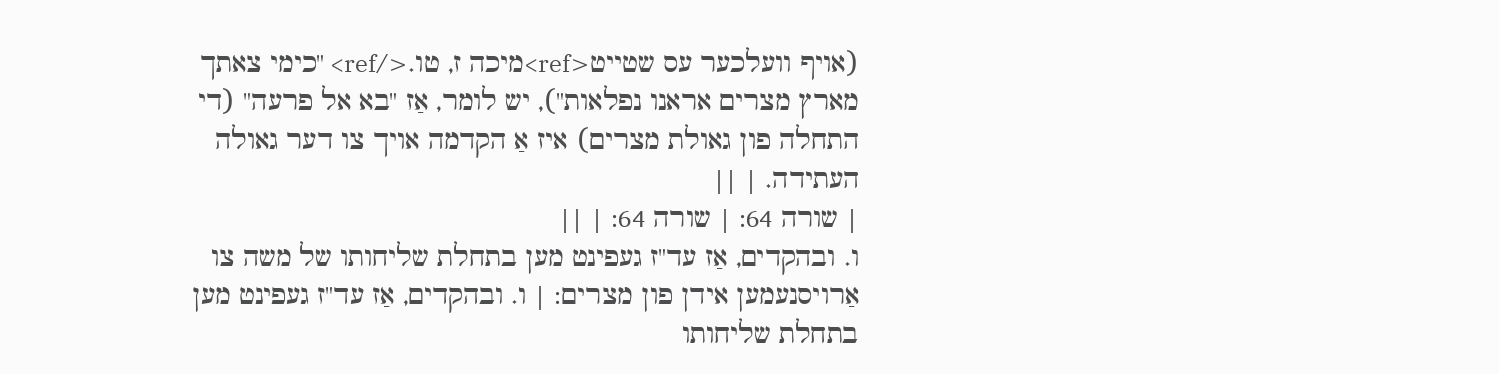(אויף וועלכער עס שטייט<ref>מיכה ז, טו.</ref> "כימי צאתך מארץ מצרים אראנו נפלאות"), יש לומר, אַז "בא אל פרעה" (די התחלה פון גאולת מצרים) איז אַ הקדמה אויך צו דער גאולה העתידה. | ||
| שורה 64: | שורה 64: | ||
ו. ובהקדים, אַז עד"ז געפינט מען בתחלת שליחותו של משה צו אַרויסנעמען אידן פון מצרים: | ו. ובהקדים, אַז עד"ז געפינט מען בתחלת שליחותו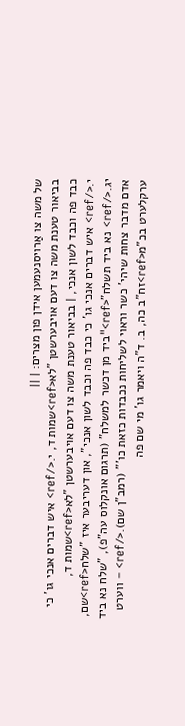של משה צו אַרויסנעמען אידן פון מצרים: | ||
בביאור טענת משה צו דעם אויבערשטן "לא<ref>שמות ד, י.</ref> איש דברים אנכי גו' כי כבד פה וכבד לשון אנכי, | בביאור טענת משה צו דעם אויבערשטן "לא<ref>שמות ד, י.</ref> איש דברים אנכי גו' כי כבד פה וכבד לשון אנכי", און דעריבער איז "שלח<ref>שם, יג.</ref> נא ביד תשלח"<ref>"ביד מן דכשר למשלח" (תרגום אונקלוס עה"פ), "שלח נא ביד אדם מדבר צחות שיהי' כשר וראוי לשליחות נכבדות כזאת כו'" (רמב"ן שם).</ref> – ווערט ערקלערט בכ"מ<ref>זח"ב כה, ב. ד"ה ויאמר גו' מי שם פה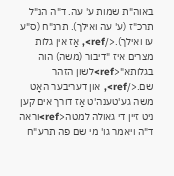באוה"ת שמות ע' עה. ד"ה הנ"ל תרכ"ז (ע' עה ואילך). תרנ"ח (ס"ע עו ואילך).</ref>, אַז אין גלות מצרים איז "דיבור (משה) הוה בגלותא"<ref>לשון הזהר שם.</ref>, און דעריבער האָט משה גע'טענה'ט אַז דורך אים קען ניט זיין די גאולה למטה<ref>וראה ד"ה ויאמר גו' מי שם פה תרע"ח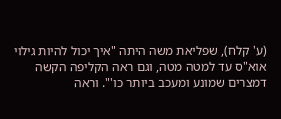(ע' קלח), שפליאת משה היתה "איך יכול להיות גילוי אוא"ס עד למטה מטה, וגם ראה הקליפה הקשה דמצרים שמונע ומעכב ביותר כו'". וראה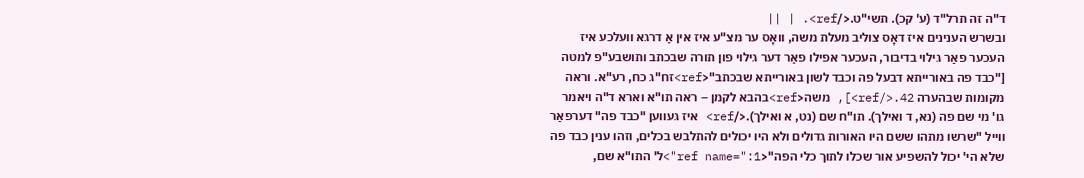ד"ה זה תרל"ד (ע' קכ). תשי"ט.</ref>. | ||
ובשרש הענינים איז דאָס צוליב מעלת משה, וואָס ער מצ"ע איז אין אַ דרגא וועלכע איז העכער פאַר גילוי בדיבור, העכער אפילו פאַר דער גילוי פון תורה שבכתב ותושבע"פ למטה ["כבד פה באורייתא דבעל פה וכבד לשון באורייתא שבכתב"<ref>זח"ג כח, רע"א. וראה מקומות שבהערה 42.</ref>], משה<ref>בהבא לקמן – ראה תו"א וארא ד"ה ויאמר גו' מי שם פה (נא, ד ואילך). תו"ח שם (נט, א ואילך).</ref> איז געווען "כבד פה" דערפאַר ווייל "שרשו מתהו ששם היו האורות גדולים ולא היו יכולים להתלבש בכלים, וזהו ענין כבד פה שלא הי' יכול להשפיע אור שכלו לתוך כלי הפה"<ref name=":1">ל' התו"א שם,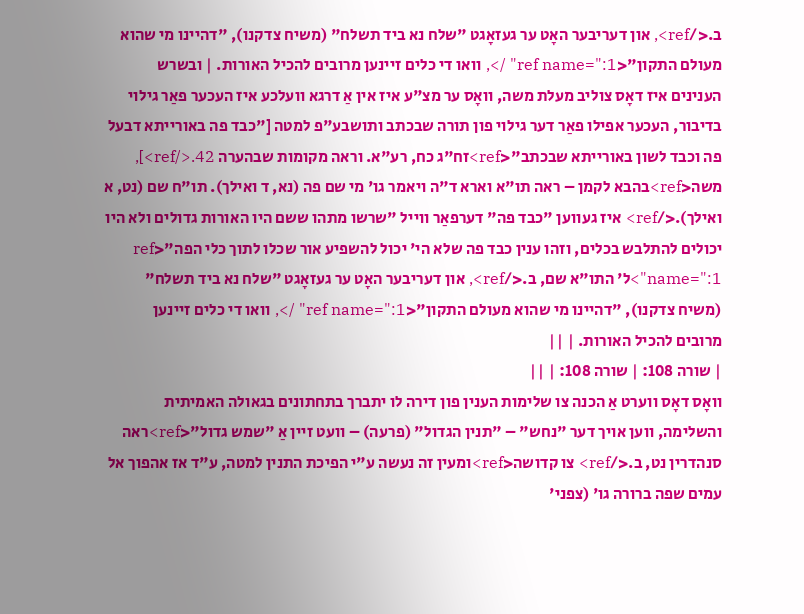ב.</ref>, און דעריבער האָט ער געזאָגט "שלח נא ביד תשלח" (משיח צדקנו), "דהיינו מי שהוא מעולם התקון"<ref name=":1" />, וואו די כלים זיינען מרובים להכיל האורות. | ובשרש הענינים איז דאָס צוליב מעלת משה, וואָס ער מצ"ע איז אין אַ דרגא וועלכע איז העכער פאַר גילוי בדיבור, העכער אפילו פאַר דער גילוי פון תורה שבכתב ותושבע"פ למטה ["כבד פה באורייתא דבעל פה וכבד לשון באורייתא שבכתב"<ref>זח"ג כח, רע"א. וראה מקומות שבהערה 42.</ref>], משה<ref>בהבא לקמן – ראה תו"א וארא ד"ה ויאמר גו' מי שם פה (נא, ד ואילך). תו"ח שם (נט, א ואילך).</ref> איז געווען "כבד פה" דערפאַר ווייל "שרשו מתהו ששם היו האורות גדולים ולא היו יכולים להתלבש בכלים, וזהו ענין כבד פה שלא הי' יכול להשפיע אור שכלו לתוך כלי הפה"<ref name=":1">ל' התו"א שם, ב.</ref>, און דעריבער האָט ער געזאָגט "שלח נא ביד תשלח" (משיח צדקנו), "דהיינו מי שהוא מעולם התקון"<ref name=":1" />, וואו די כלים זיינען מרובים להכיל האורות. | ||
| שורה 108: | שורה 108: | ||
וואָס דאָס ווערט אַ הכנה צו שלימות הענין פון דירה לו יתברך בתחתונים בגאולה האמיתית והשלימה, ווען אויך דער "נחש" – "תנין הגדול" (פרעה) – וועט זיין אַ "שמש גדול"<ref>ראה סנהדרין נט, ב.</ref> צו קדושה<ref>ומעין זה נעשה ע"י הפיכת התנין למטה, ע"ד אז אהפוך אל עמים שפה ברורה גו' (צפני'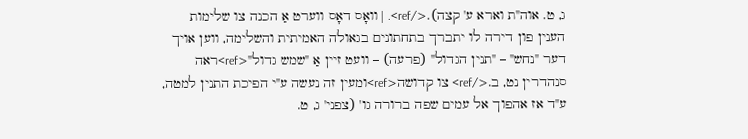ג, ט. אוה"ת וארא ע' קצה).</ref>. | וואָס דאָס ווערט אַ הכנה צו שלימות הענין פון דירה לו יתברך בתחתונים בגאולה האמיתית והשלימה, ווען אויך דער "נחש" – "תנין הגדול" (פרעה) – וועט זיין אַ "שמש גדול"<ref>ראה סנהדרין נט, ב.</ref> צו קדושה<ref>ומעין זה נעשה ע"י הפיכת התנין למטה, ע"ד אז אהפוך אל עמים שפה ברורה גו' (צפני' ג, ט.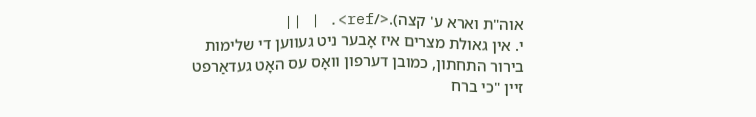אוה"ת וארא ע' קצה).</ref>. | ||
י. אין גאולת מצרים איז אָבער ניט געווען די שלימות בירור התחתון, כמובן דערפון וואָס עס האָט געדאַרפט זיין "כי ברח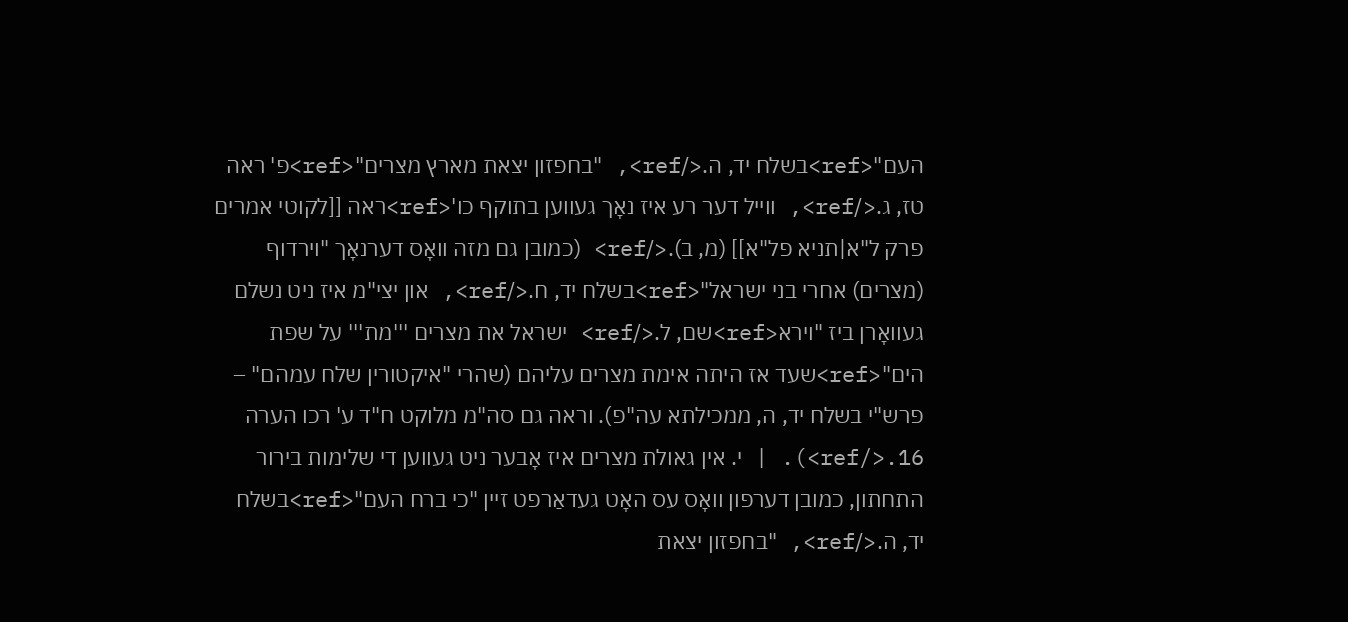העם"<ref>בשלח יד, ה.</ref>, "בחפזון יצאת מארץ מצרים"<ref>פ' ראה טז, ג.</ref>, ווייל דער רע איז נאָך געווען בתוקף כו'<ref>ראה [[לקוטי אמרים פרק ל"א|תניא פל"א]] (מ, ב).</ref> (כמובן גם מזה וואָס דערנאָך "וירדוף (מצרים) אחרי בני ישראל"<ref>בשלח יד, ח.</ref>, און יצי"מ איז ניט נשלם געוואָרן ביז "וירא<ref>שם, ל.</ref> ישראל את מצרים '''מת''' על שפת הים"<ref>שעד אז היתה אימת מצרים עליהם (שהרי "איקטורין שלח עמהם" – פרש"י בשלח יד, ה, ממכילתא עה"פ). וראה גם סה"מ מלוקט ח"ד ע' רכו הערה 16.</ref>). | י. אין גאולת מצרים איז אָבער ניט געווען די שלימות בירור התחתון, כמובן דערפון וואָס עס האָט געדאַרפט זיין "כי ברח העם"<ref>בשלח יד, ה.</ref>, "בחפזון יצאת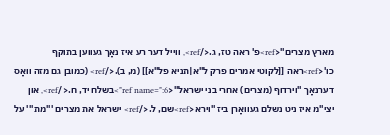מארץ מצרים"<ref>פ' ראה טז, ג.</ref>, ווייל דער רע איז נאָך געווען בתוקף כו'<ref>ראה [[לקוטי אמרים פרק ל"א|תניא פל"א]] (מ, ב).</ref> (כמובן גם מזה וואָס דערנאָך "וירדוף (מצרים) אחרי בני ישראל"<ref name=":6">בשלח יד, ח.</ref>, און יצי"מ איז ניט נשלם געוואָרן ביז "וירא<ref>שם, ל.</ref> ישראל את מצרים '''מת''' על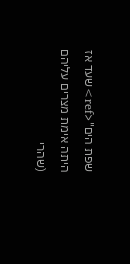שפת הים"<ref>שעד אז היתה אימת מצרים עליהם (שהרי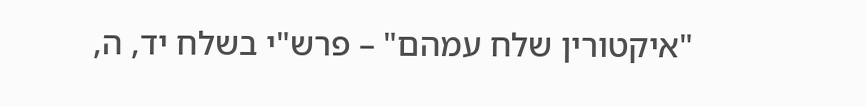"איקטורין שלח עמהם" – פרש"י בשלח יד, ה,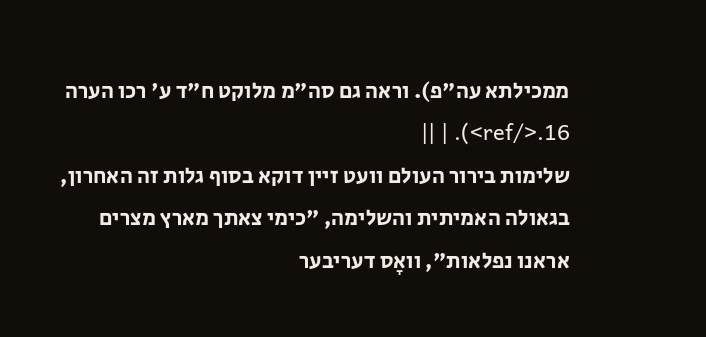ממכילתא עה"פ). וראה גם סה"מ מלוקט ח"ד ע' רכו הערה 16.</ref>). | ||
שלימות בירור העולם וועט זיין דוקא בסוף גלות זה האחרון, בגאולה האמיתית והשלימה, "כימי צאתך מארץ מצרים אראנו נפלאות", וואָס דעריבער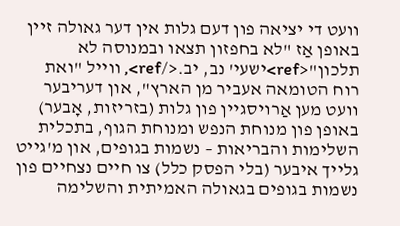וועט די יציאה פון דעם גלות אין דער גאולה זיין באופן אַז "לא בחפזון תצאו ובמנוסה לא תלכון"<ref>ישעי' נב, יב.</ref>, ווייל "ואת רוח הטומאה אעביר מן הארץ", און דעריבער וועט מען אַרויסגיין פון גלות (בזריזות, אָבער) באופן פון מנוחת הנפש ומנוחת הגוף, בתכלית השלימות והבריאות – נשמות בגופים, און מ'גייט גלייך איבער (בלי הפסק כלל) צו חיים נצחיים פון נשמות בגופים בגאולה האמיתית והשלימה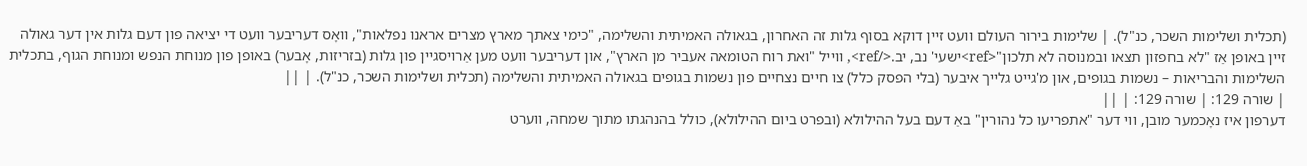(תכלית ושלימות השכר, כנ"ל). | שלימות בירור העולם וועט זיין דוקא בסוף גלות זה האחרון, בגאולה האמיתית והשלימה, "כימי צאתך מארץ מצרים אראנו נפלאות", וואָס דעריבער וועט די יציאה פון דעם גלות אין דער גאולה זיין באופן אַז "לא בחפזון תצאו ובמנוסה לא תלכון"<ref>ישעי' נב, יב.</ref>, ווייל "ואת רוח הטומאה אעביר מן הארץ", און דעריבער וועט מען אַרויסגיין פון גלות (בזריזות, אָבער) באופן פון מנוחת הנפש ומנוחת הגוף, בתכלית השלימות והבריאות – נשמות בגופים, און מ'גייט גלייך איבער (בלי הפסק כלל) צו חיים נצחיים פון נשמות בגופים בגאולה האמיתית והשלימה (תכלית ושלימות השכר, כנ"ל). | ||
| שורה 129: | שורה 129: | ||
דערפון איז נאָכמער מובן, ווי דער "אתפריעו כל נהורין" באַ דעם בעל ההילולא (ובפרט ביום ההילולא), כולל בהנהגתו מתוך שמחה, ווערט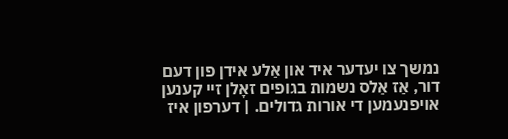נמשך צו יעדער איד און אַלע אידן פון דעם דור, אַז אַלס נשמות בגופים זאָלן זיי קענען אויפנעמען די אורות גדולים. | דערפון איז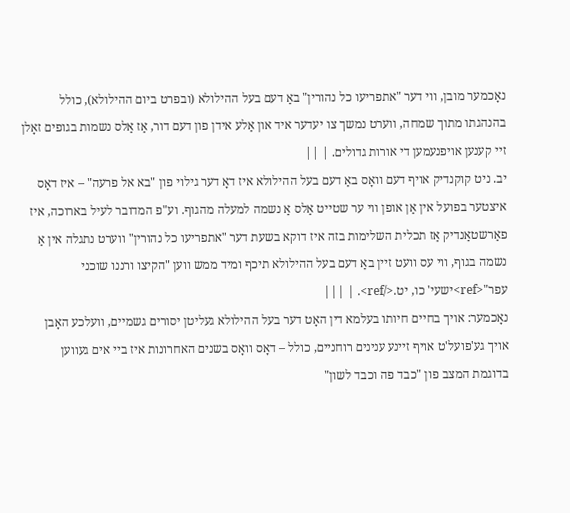נאָכמער מובן, ווי דער "אתפריעו כל נהורין" באַ דעם בעל ההילולא (ובפרט ביום ההילולא), כולל בהנהגתו מתוך שמחה, ווערט נמשך צו יעדער איד און אַלע אידן פון דעם דור, אַז אַלס נשמות בגופים זאָלן זיי קענען אויפנעמען די אורות גדולים. | ||
יב. ניט קוקנדיק אויף דעם וואָס באַ דעם בעל ההילולא איז דאָ דער גילוי פון "בא אל פרעה" – איז דאָס איצטער בפועל אין אַן אופן ווי ער שטייט אַלס אַ נשמה למעלה מהגוף. וע"פ המדובר לעיל בארוכה, איז פאַרשטאַנדיק אַז תכלית השלימות בזה איז דוקא בשעת דער "אתפריעו כל נהורין" ווערט נתגלה אין אַ נשמה בגוף, ווי עס וועט זיין באַ דעם בעל ההילולא תיכף ומיד ממש ווען "הקיצו ורננו שוכני עפר"<ref>ישעי' כו, יט.</ref>. | |||
נאָכמער: אויך בחיים חיותו בעלמא דין האָט דער בעל ההילולא געליטן יסורים גשמיים, וועלכע האָבן אויך גע'פועל'ט אויף זיינע ענינים רוחניים, כולל – דאָס וואָס בשנים האחרונות איז ביי אים געווען בדוגמת המצב פון "כבד פה וכבד לשון"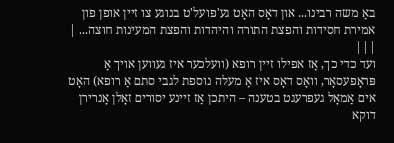באַ משה רבינו... און דאָס האָט גע'פועל'ט בנוגע צו זיין אופן פון אמירת חסידות והפצת התורה והיהדות והפצת המעינות חוצה... | |||
ועד כדי כך, אַז אפילו זיין רופא (וועלכער איז געווען אויך אַ פּראָפעסאָר, וואָס דאָס איז אַ מעלה נוספת לגבי סתם אַ רופא) האָט אים אַמאָל געפרעגט בטענה – היתכן אַז זיינע יסורים זאָלן אָנרירן דוקא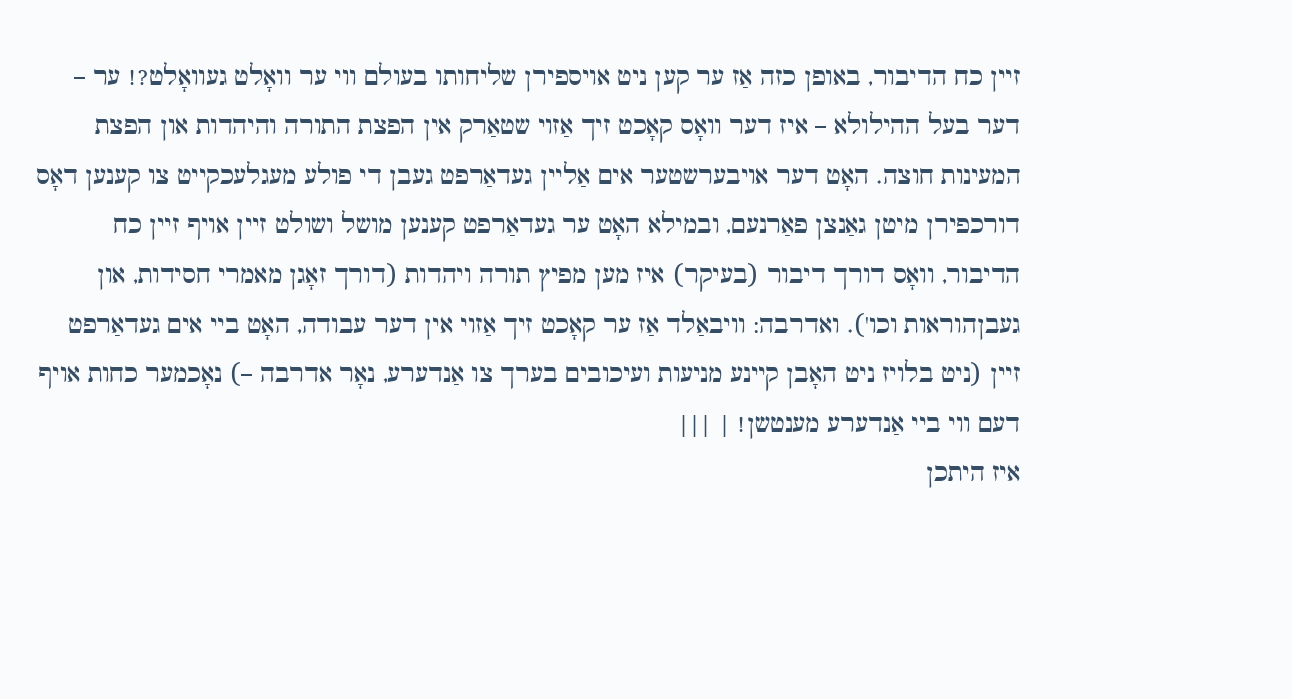זיין כח הדיבור, באופן כזה אַז ער קען ניט אויספירן שליחותו בעולם ווי ער וואָלט געוואָלט?! ער – דער בעל ההילולא – איז דער וואָס קאָכט זיך אַזוי שטאַרק אין הפצת התורה והיהדות און הפצת המעינות חוצה. האָט דער אויבערשטער אים אַליין געדאַרפט געבן די פולע מעגלעכקייט צו קענען דאָס דורכפירן מיטן גאַנצן פאַרנעם, ובמילא האָט ער געדאַרפט קענען מושל ושולט זיין אויף זיין כח הדיבור, וואָס דורך דיבור (בעיקר) איז מען מפיץ תורה ויהדות (דורך זאָגן מאמרי חסידות, און געבןהוראות וכו'). ואדרבה: וויבאַלד אַז ער קאָכט זיך אַזוי אין דער עבודה, האָט ביי אים געדאַרפט זיין (ניט בלויז ניט האָבן קיינע מניעות ועיכובים בערך צו אַנדערע, נאָר אדרבה –) נאָכמער כחות אויף דעם ווי ביי אַנדערע מענטשן! | |||
איז היתכן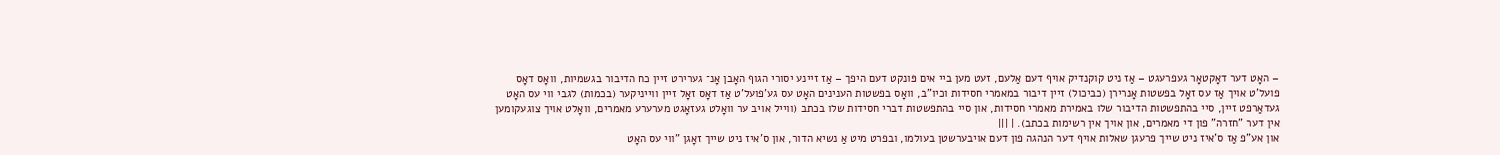– האָט דער דאָקטאָר געפרעגט – אַז ניט קוקנדיק אויף דעם אַלעם, זעט מען ביי אים פּונקט דעם היפך – אַז זיינע יסורי הגוף האָבן אָנ־ גערירט זיין כח הדיבור בגשמיות, וואָס דאָס פועל'ט אויך אַז עס זאָל בפשטות אָנרירן (כביכול) זיין דיבור במאמרי חסידות וכיו"ב, וואָס בפשטות הענינים האָט עס גע'פועל'ט אַז דאָס זאָל זיין ווייניקער (בכמות) לגבי ווי עס האָט געדאַרפט זיין, סיי בהתפשטות הדיבור שלו באמירת מאמרי חסידות, און סיי בהתפשטות דברי חסידות שלו בכתב (ווייל אויב ער וואָלט געזאָגט מערערע מאמרים, וואָלט אויך צוגעקומען אין דער "חזרה" פון די מאמרים, און אויך אין רשימות בכתב). | |||
און אע"פ אַז ס'איז ניט שייך פרעגן שאלות אויף דער הנהגה פון דעם אויבערשטן בעולמו, ובפרט מיט אַ נשיא הדור, און ס'איז ניט שייך זאָגן "ווי עס האָט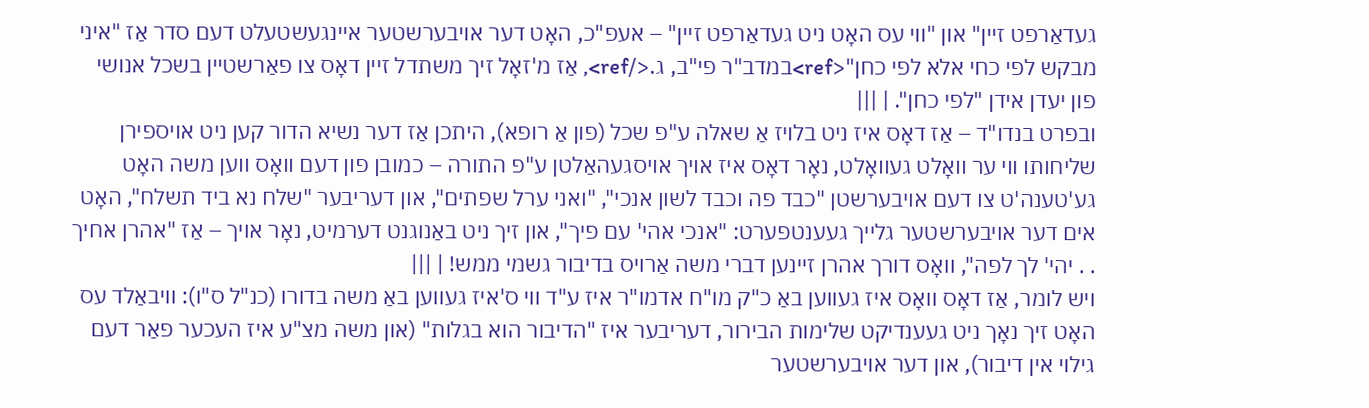געדאַרפט זיין" און "ווי עס האָט ניט געדאַרפט זיין" – אעפ"כ, האָט דער אויבערשטער איינגעשטעלט דעם סדר אַז "איני מבקש לפי כחי אלא לפי כחן"<ref>במדב"ר פי"ב, ג.</ref>, אַז מ'זאָל זיך משתדל זיין דאָס צו פאַרשטיין בשכל אנושי פון יעדן אידן "לפי כחן". | |||
ובפרט בנדו"ד – אַז דאָס איז ניט בלויז אַ שאלה ע"פ שכל (פון אַ רופא), היתכן אַז דער נשיא הדור קען ניט אויספירן שליחותו ווי ער וואָלט געוואָלט, נאָר דאָס איז אויך אויסגעהאַלטן ע"פ התורה – כמובן פון דעם וואָס ווען משה האָט גע'טענה'ט צו דעם אויבערשטן "כבד פה וכבד לשון אנכי", "ואני ערל שפתים", און דעריבער "שלח נא ביד תשלח", האָט אים דער אויבערשטער גלייך געענטפערט: "אנכי אהי' עם פיך", און זיך ניט באַנוגנט דערמיט, נאָר אויך – אַז "אהרן אחיך . . יהי' לך לפה", וואָס דורך אהרן זיינען דברי משה אַרויס בדיבור גשמי ממש! | |||
ויש לומר, אַז דאָס וואָס איז געווען באַ כ"ק מו"ח אדמו"ר איז ע"ד ווי ס'איז געווען באַ משה בדורו (כנ"ל ס"ו): וויבאַלד עס האָט זיך נאָך ניט געענדיקט שלימות הבירור, דעריבער איז "הדיבור הוא בגלות" (און משה מצ"ע איז העכער פאַר דעם גילוי אין דיבור), און דער אויבערשטער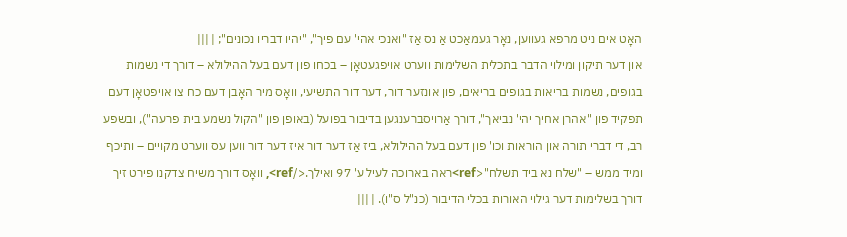האָט אים ניט מרפא געווען, נאָר געמאַכט אַ נס אַז "ואנכי אהי' עם פיך", "יהיו דבריו נכונים"; | |||
און דער תיקון ומילוי הדבר בתכלית השלימות ווערט אויפגעטאָן – בכחו פון דעם בעל ההילולא – דורך די נשמות בגופים, נשמות בריאות בגופים בריאים, פון אונזער דור, דער דור התשיעי, וואָס מיר האָבן דעם כח צו אויפטאָן דעם תפקיד פון "אהרן אחיך יהי' נביאך", דורך אַרויסברענגען בדיבור בפועל (באופן פון "הקול נשמע בית פרעה"), ובשפע רב, די דברי תורה און הוראות וכו' פון דעם בעל ההילולא, ביז אַז דער דור איז דער דור ווען עס ווערט מקויים – ותיכף ומיד ממש – "שלח נא ביד תשלח"<ref>ראה בארוכה לעיל ע' 97 ואילך.</ref>, וואָס דורך משיח צדקנו פירט זיך דורך בשלימות דער גילוי האורות בכלי הדיבור (כנ"ל ס"ו). | |||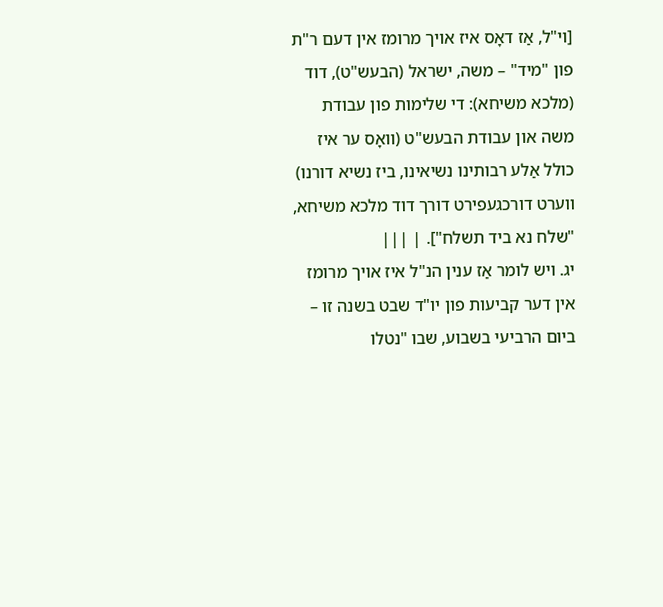[וי"ל, אַז דאָס איז אויך מרומז אין דעם ר"ת פון "מיד" – משה, ישראל (הבעש"ט), דוד (מלכא משיחא): די שלימות פון עבודת משה און עבודת הבעש"ט (וואָס ער איז כולל אַלע רבותינו נשיאינו, ביז נשיא דורנו) ווערט דורכגעפירט דורך דוד מלכא משיחא, "שלח נא ביד תשלח"]. | |||
יג. ויש לומר אַז ענין הנ"ל איז אויך מרומז אין דער קביעות פון יו"ד שבט בשנה זו – ביום הרביעי בשבוע, שבו "נטלו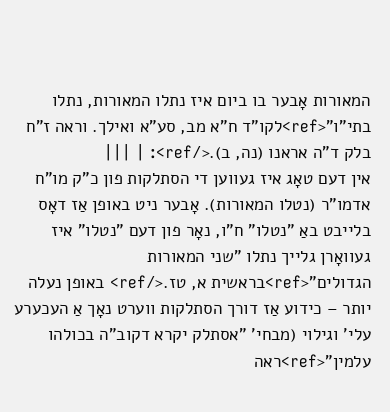המאורות אָבער בו ביום איז נתלו המאורות, נתלו בתי"ו"<ref>לקו"ד ח"א מב, סע"א ואילך. וראה ז"ח בלק ד"ה אראנו (נה, ב).</ref>: | |||
אין דעם טאָג איז געווען די הסתלקות פון כ"ק מו"ח אדמו"ר (נטלו המאורות). אָבער ניט באופן אַז דאָס בלייבט באַ "נטלו" ח"ו, נאָר פון דעם "נטלו" איז געוואָרן גלייך נתלו "שני המאורות הגדולים"<ref>בראשית א, טז.</ref> באופן נעלה יותר – כידוע אַז דורך הסתלקות ווערט נאָך אַ העכערע עלי' וגילוי (מבחי' "אסתלק יקרא דקוב"ה בכולהו עלמין"<ref>ראה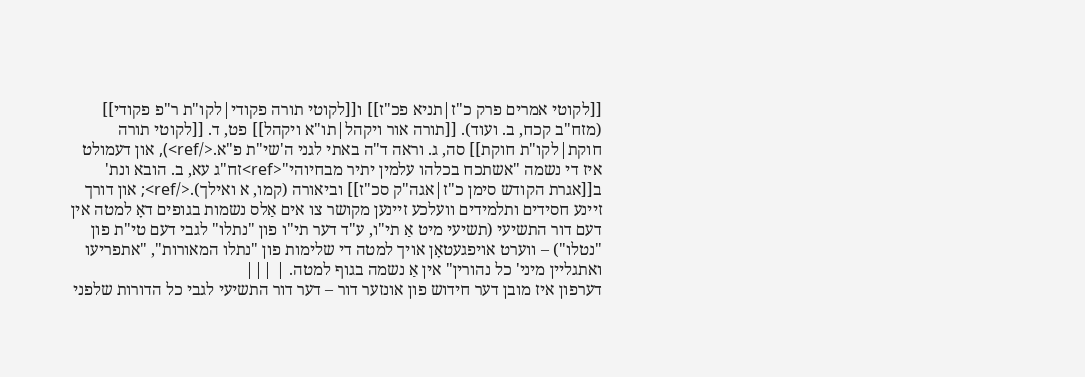[[לקוטי אמרים פרק כ"ז|תניא פכ"ז]] ו[[לקוטי תורה פקודי|לקו"ת ר"פ פקודי]] (מזח"ב קכח, ב. ועוד). [[תורה אור ויקהל|תו"א ויקהל]] פט, ד. [[לקוטי תורה חוקת|לקו"ת חוקת]] סה, ג. וראה ד"ה באתי לגני ה'שי"ת פ"א.</ref>), און דעמולט איז די נשמה "אשתכח בכלהו עלמין יתיר מבחיוהי"<ref>זח"ג עא, ב. הובא ונת' ב[[אגרת הקודש סימן כ"ז|אגה"ק סכ"ז]] וביאורה (קמו, א ואילך).</ref>; און דורך זיינע חסידים ותלמידים וועלכע זיינען מקושר צו אים אַלס נשמות בגופים דאָ למטה אין דעם דור התשיעי (תשיעי מיט אַ תי"ו, ע"ד דער תי"ו פון "נתלו" לגבי דעם טי"ת פון "נטלו") – ווערט אויפגעטאָן אויך למטה די שלימות פון "נתלו המאורות", "אתפריעו ואתגליין מיני' כל נהורין" אין אַ נשמה בגוף למטה. | |||
דערפון איז מובן דער חידוש פון אונזער דור – דער דור התשיעי לגבי כל הדורות שלפני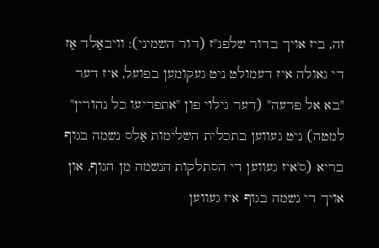זה, ביז אויך בדור שלפנ"ז (דור השמיני): וויבאַלד אַז די גאולה איז דעמולט ניט געקומען בפועל, איז דער "בא אל פרעה" (דער גילוי פון "אתפריעו כל נהורין" למטה) ניט געווען בתכלית השלימות אַלס נשמה בגוף בריא (ס'איז געווען די הסתלקות הנשמה מן הגוף, און אויך די נשמה בגוף איז געווען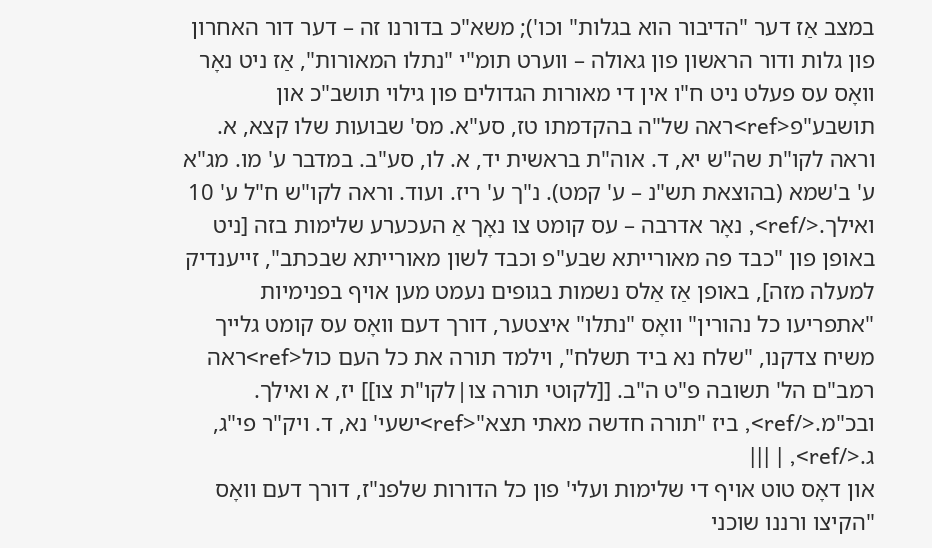במצב אַז דער "הדיבור הוא בגלות" וכו'); משא"כ בדורנו זה – דער דור האחרון פון גלות ודור הראשון פון גאולה – ווערט תומ"י "נתלו המאורות", אַז ניט נאָר וואָס עס פעלט ניט ח"ו אין די מאורות הגדולים פון גילוי תושב"כ און תושבע"פ<ref>ראה של"ה בהקדמתו טז, סע"א. מס' שבועות שלו קצא, א. וראה לקו"ת שה"ש יא, ד. אוה"ת בראשית יד, א. לו, סע"ב. במדבר ע' מו. מג"א ע' ב'שמא (בהוצאת תש"נ – ע' קמט). נ"ך ע' ריז. ועוד. וראה לקו"ש ח"ל ע' 10 ואילך.</ref>, נאָר אדרבה – עס קומט צו נאָך אַ העכערע שלימות בזה [ניט באופן פון "כבד פה מאורייתא שבע"פ וכבד לשון מאורייתא שבכתב", זייענדיק למעלה מזה], באופן אַז אַלס נשמות בגופים נעמט מען אויף בפנימיות "אתפריעו כל נהורין" וואָס "נתלו" איצטער, דורך דעם וואָס עס קומט גלייך משיח צדקנו, "שלח נא ביד תשלח", וילמד תורה את כל העם כול<ref>ראה רמב"ם הל' תשובה פ"ט ה"ב. [[לקוטי תורה צו|לקו"ת צו]] יז, א ואילך. ובכ"מ.</ref>, ביז "תורה חדשה מאתי תצא"<ref>ישעי' נא, ד. ויק"ר פי"ג, ג.</ref>, | |||
און דאָס טוט אויף די שלימות ועלי' פון כל הדורות שלפנ"ז, דורך דעם וואָס "הקיצו ורננו שוכני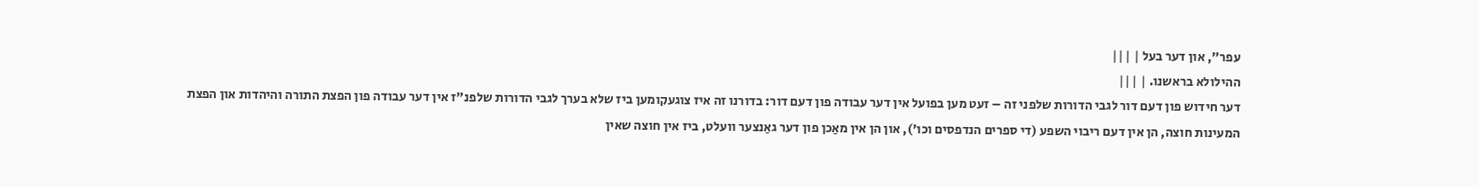עפר", און דער בעל | |||
ההילולא בראשנו. | |||
דער חידוש פון דעם דור לגבי הדורות שלפני זה – זעט מען בפועל אין דער עבודה פון דעם דור: בדורנו זה איז צוגעקומען ביז שלא בערך לגבי הדורות שלפנ"ז אין דער עבודה פון הפצת התורה והיהדות און הפצת המעינות חוצה, הן אין דעם ריבוי השפע (די ספרים הנדפסים וכו'), און הן אין מאַכן פון דער גאַנצער וועלט, ביז אין חוצה שאין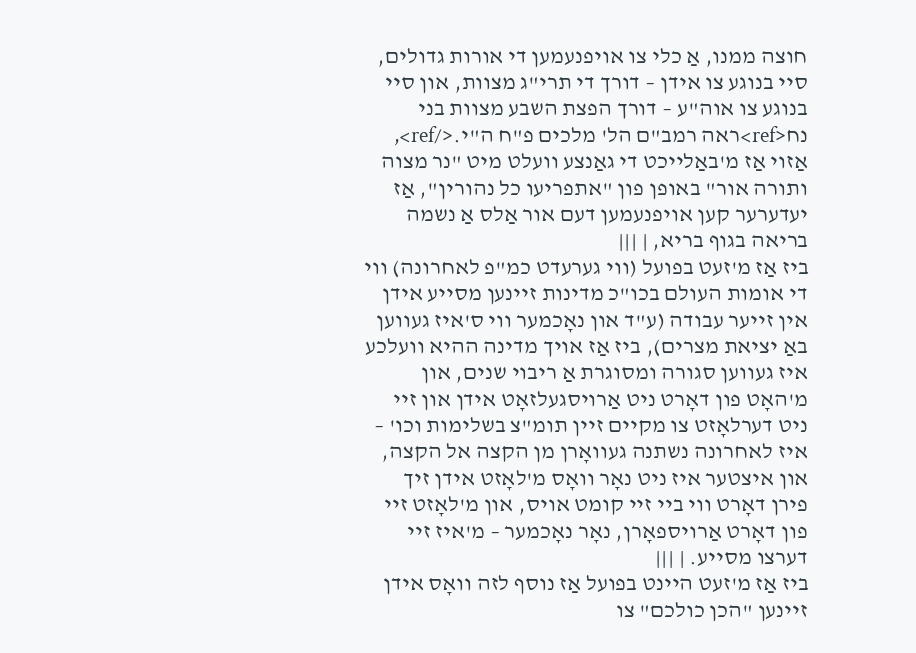חוצה ממנו, אַ כלי צו אויפנעמען די אורות גדולים, סיי בנוגע צו אידן – דורך די תרי"ג מצוות, און סיי בנוגע צו אוה"ע – דורך הפצת השבע מצוות בני נח<ref>ראה רמב"ם הל' מלכים פ"ח ה"י.</ref>, אַזוי אַז מ'באַלייכט די גאַנצע וועלט מיט "נר מצוה ותורה אור" באופן פון "אתפריעו כל נהורין", אַז יעדערער קען אויפנעמען דעם אור אַלס אַ נשמה בריאה בגוף בריא, | |||
ביז אַז מ'זעט בפועל (ווי גערעדט כמ"פ לאחרונה) ווי די אומות העולם בכו"כ מדינות זיינען מסייע אידן אין זייער עבודה (ע"ד און נאָכמער ווי ס'איז געווען באַ יציאת מצרים), ביז אַז אויך מדינה ההיא וועלכע איז געווען סגורה ומסוגרת אַ ריבוי שנים, און מ'האָט פון דאָרט ניט אַרויסגעלזאָט אידן און זיי ניט דערלאָזט צו מקיים זיין תומ"צ בשלימות וכו' – איז לאחרונה נשתנה געוואָרן מן הקצה אל הקצה, און איצטער איז ניט נאָר וואָס מ'לאָזט אידן זיך פירן דאָרט ווי ביי זיי קומט אויס, און מ'לאָזט זיי פון דאָרט אַרויספאָרן, נאָר נאָכמער – מ'איז זיי דערצו מסייע. | |||
ביז אַז מ'זעט היינט בפועל אַז נוסף לזה וואָס אידן זיינען "הכן כולכם" צו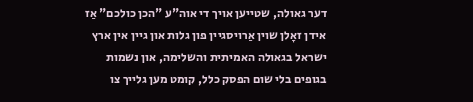דער גאולה, שטייען אויך די אוה"ע "הכן כולכם" אַז אידן זאָלן שוין אַרויסגיין פון גלות און גיין אין ארץ ישראל בגאולה האמיתית והשלימה, און נשמות בגופים בלי שום הפסק כלל, קומט מען גלייך צו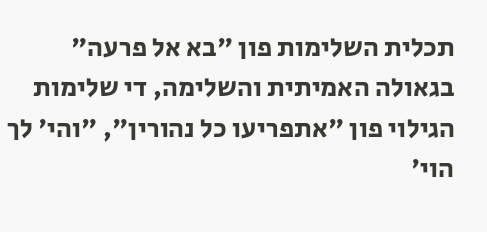תכלית השלימות פון "בא אל פרעה" בגאולה האמיתית והשלימה, די שלימות הגילוי פון "אתפריעו כל נהורין", "והי' לך הוי'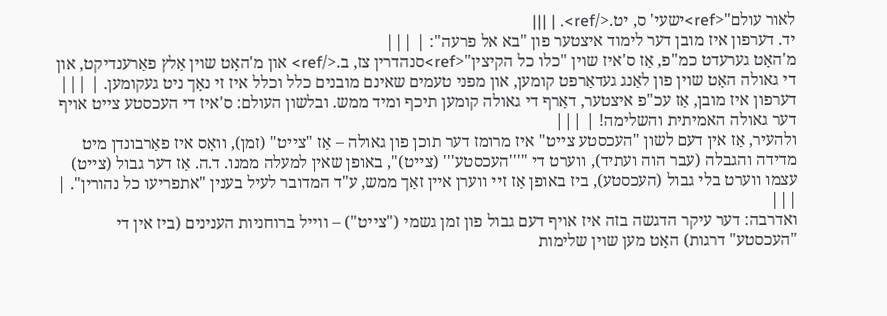לאור עולם"<ref>ישעי' ס, יט.</ref>. | |||
יד. דערפון איז מובן דער לימוד איצטער פון "בא אל פרעה": | |||
מ'האָט גערעדט כמ"פ, אַז ס'איז שוין "כלו כל הקיצין"<ref>סנהדרין צז, ב.</ref> און מ'האָט שוין אַלץ פאַרענדיקט, און די גאולה האָט שוין פון לאַנג געדאַרפט קומען, און מפני טעמים שאינם מובנים כלל וכלל איז זי נאָך ניט געקומען. | |||
דערפון איז מובן, אַז עכ"פ איצטער, דאַרף די גאולה קומען תיכף ומיד ממש. ובלשון העולם: ס'איז די העכסטע צייט אויף דער גאולה האמיתית והשלימה! | |||
ולהעיר, אַז אין דעם לשון "העכסטע צייט" איז מרומז דער תוכן פון גאולה – אַז "צייט" (זמן), וואָס איז פאַרבונדן מיט מדידה והגבלה (עבר הוה ועתיד), ווערט די "'''העכסטע''' (צייט)", באופן שאין למעלה ממנו. ד.ה. אַז דער גבול (צייט) עצמו ווערט בלי גבול (העכסטע), ביז באופן אַז זיי ווערן איין זאַך ממש, ע"ד המדובר לעיל בענין "אתפריעו כל נהורין". | |||
ואדרבה: דער עיקר הדגשה בזה איז אויף דעם גבול פון זמן גשמי ("צייט") – ווייל ברוחניות הענינים (ביז אין די "העכסטע" דרגות) האָט מען שוין שלימות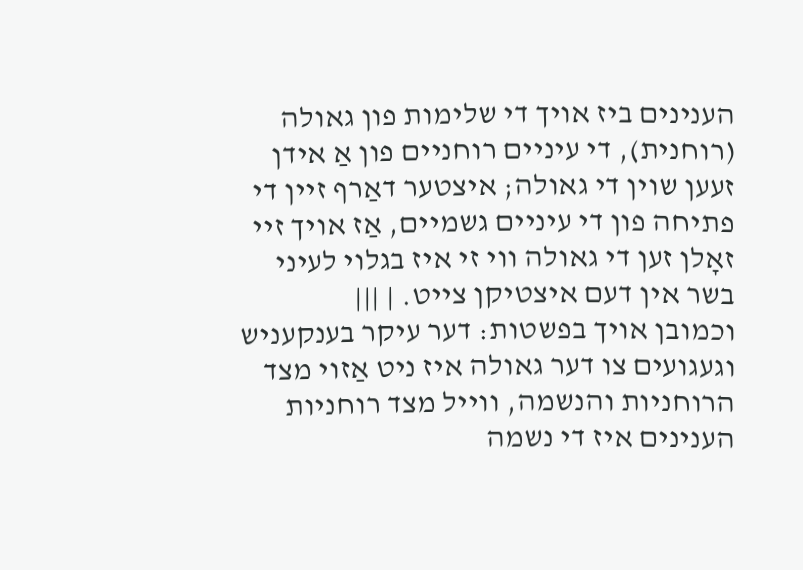הענינים ביז אויך די שלימות פון גאולה (רוחנית), די עיניים רוחניים פון אַ אידן זעען שוין די גאולה; איצטער דאַרף זיין די פתיחה פון די עיניים גשמיים, אַז אויך זיי זאָלן זען די גאולה ווי זי איז בגלוי לעיני בשר אין דעם איצטיקן צייט. | |||
וכמובן אויך בפשטות: דער עיקר בענקעניש וגעגועים צו דער גאולה איז ניט אַזוי מצד הרוחניות והנשמה, ווייל מצד רוחניות הענינים איז די נשמה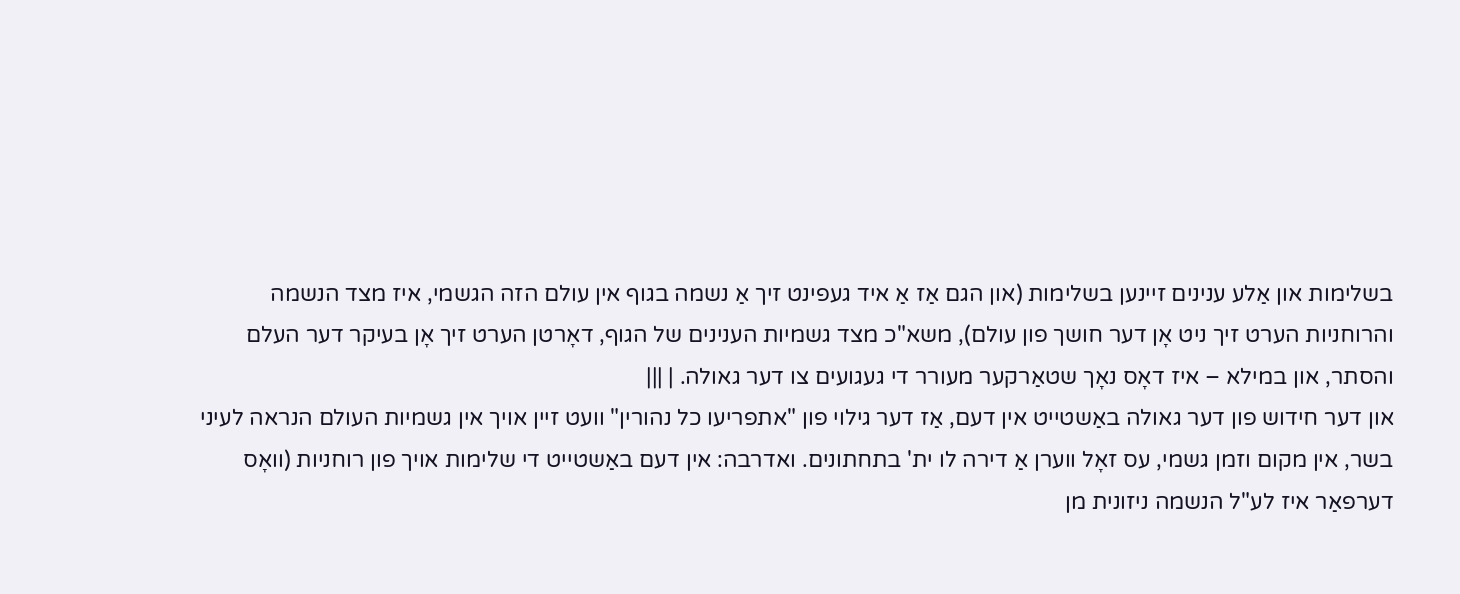בשלימות און אַלע ענינים זיינען בשלימות (און הגם אַז אַ איד געפינט זיך אַ נשמה בגוף אין עולם הזה הגשמי, איז מצד הנשמה והרוחניות הערט זיך ניט אָן דער חושך פון עולם), משא"כ מצד גשמיות הענינים של הגוף, דאָרטן הערט זיך אָן בעיקר דער העלם והסתר, און במילא – איז דאָס נאָך שטאַרקער מעורר די געגועים צו דער גאולה. | |||
און דער חידוש פון דער גאולה באַשטייט אין דעם, אַז דער גילוי פון "אתפריעו כל נהורין" וועט זיין אויך אין גשמיות העולם הנראה לעיני בשר, אין מקום וזמן גשמי, עס זאָל ווערן אַ דירה לו ית' בתחתונים. ואדרבה: אין דעם באַשטייט די שלימות אויך פון רוחניות (וואָס דערפאַר איז לע"ל הנשמה ניזונית מן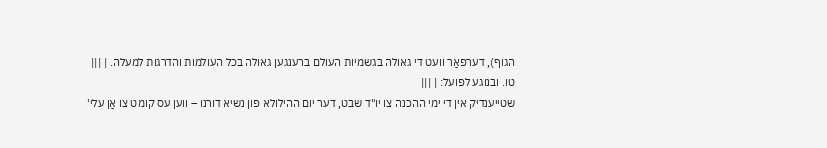הגוף), דערפאַר וועט די גאולה בגשמיות העולם ברענגען גאולה בכל העולמות והדרגות למעלה. | |||
טו. ובנוגע לפועל: | |||
שטייענדיק אין די ימי ההכנה צו יו"ד שבט, דער יום ההילולא פון נשיא דורנו – ווען עס קומט צו אַן עלי'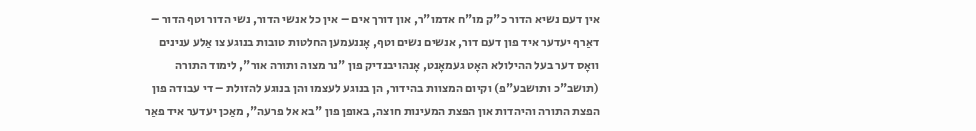אין דעם נשיא הדור כ"ק מו"ח אדמו"ר, און דורך אים – אין כל אנשי הדור, נשי הדור וטף הדור – דאַרף יעדער איד פון דעם דור, אנשים נשים וטף, אָננעמען החלטות טובות בנוגע צו אַלע ענינים וואָס דער בעל ההילולא האָט געמאָנט, אָנהויבנדיק פון "נר מצוה ותורה אור", לימוד התורה (תושב"כ ותושבע"פ) וקיום המצוות בהידור, הן בנוגע לעצמו והן בנוגע להזולת – די עבודה פון הפצת התורה והיהדות און הפצת המעינות חוצה, באופן פון "בא אל פרעה", מאַכן יעדער איד פאַר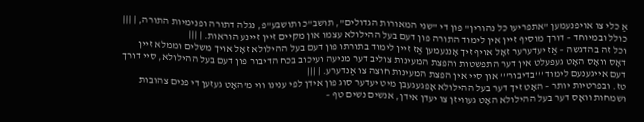אַ כלי צו אויפנעמען "אתפריעו כל נהורין" פון די "שני המאורות הגדולים", תושב"כ ותושבע"פ, נגלה דתורה ופנימיות התורה, | |||
כולל ובמיוחד – דורך מוסיף זיין אין לימוד התורה פון דעם בעל ההילולא עצמו און מקיים זיין זיינע הוראות. | |||
וכל זה בהדגשה – אַז יעדערער זאָל אויף זיך אָננעמען אַז זיין לימוד בתורתו פון דעם בעל ההילולא זאָל אויך משלים וממלא זיין דאָס וואָס האָט געפעלט אין דער התפשטות והפצת המעינות צוליב דער מניעה ועיכוב בכח הדיבור פון דעם בעל ההילולא, סיי דורך דעם אייגענעם לימוד '''בדיבור''' און סיי אין הפצת המעינות חוצה צו אַנדערע. | |||
טז. ובפרטיות יותר – האָט זיך דער בעל ההילולא אָפּגעגעבן מיט יעדער סוג פון אידן לפי ענינו ווי מ'האָט געזען די פנים צהובות ושמחות וואָס דער בעל ההילולא האָט געוויזן צו יעדן אידן, אנשים נשים טף –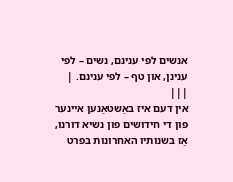אנשים לפי ענינם, נשים – לפי ענינן, און טף – לפי ענינם. | |||
אין דעם איז באַשטאַנען איינער פון די חידושים פון נשיא דורנו, אַז בשנותיו האחרונות בפרט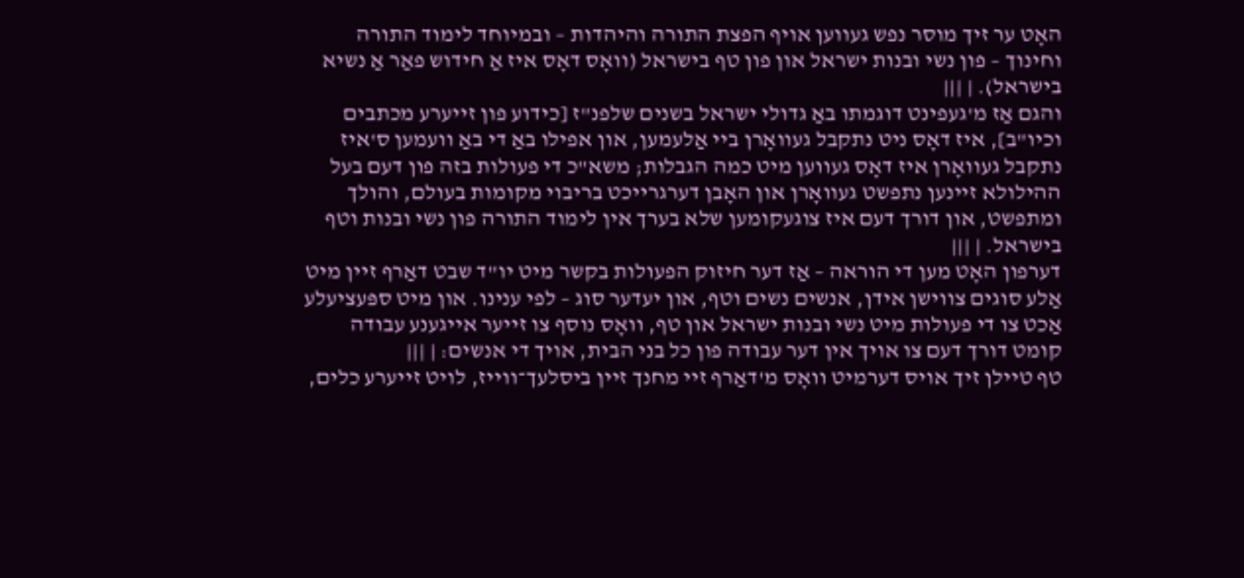האָט ער זיך מוסר נפש געווען אויף הפצת התורה והיהדות – ובמיוחד לימוד התורה וחינוך – פון נשי ובנות ישראל און פון טף בישראל (וואָס דאָס איז אַ חידוש פאַר אַ נשיא בישראל). | |||
והגם אַז מ'געפינט דוגמתו באַ גדולי ישראל בשנים שלפנ"ז [כידוע פון זייערע מכתבים וכיו"ב], איז דאָס ניט נתקבל געוואָרן ביי אַלעמען, און אפילו באַ די באַ וועמען ס'איז נתקבל געוואָרן איז דאָס געווען מיט כמה הגבלות; משא"כ די פעולות בזה פון דעם בעל ההילולא זיינען נתפשט געוואָרן און האָבן דערגרייכט בריבוי מקומות בעולם, והולך ומתפשט, און דורך דעם איז צוגעקומען שלא בערך אין לימוד התורה פון נשי ובנות וטף בישראל. | |||
דערפון האָט מען די הוראה – אַז דער חיזוק הפעולות בקשר מיט יו"ד שבט דאַרף זיין מיט אַלע סוגים צווישן אידן, אנשים נשים וטף, און יעדער סוג – לפי ענינו. און מיט ספּעציעלע אַכט צו די פעולות מיט נשי ובנות ישראל און טף, וואָס נוסף צו זייער אייגענע עבודה קומט דורך דעם צו אויך אין דער עבודה פון כל בני הבית, אויך די אנשים: | |||
טף טיילן זיך אויס דערמיט וואָס מ'דאַרף זיי מחנך זיין ביסלעך־ווייז, לויט זייערע כלים,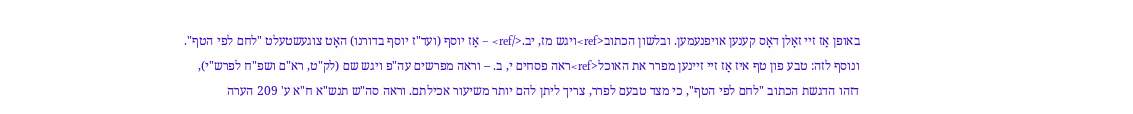באופן אַז זיי זאָלן דאָס קענען אויפנעמען. ובלשון הכתוב<ref>ויגש מז, יב.</ref> – אַז יוסף (ועד"ז יוסף בדורנו) האָט צוגעשטעלט "לחם לפי הטף". ונוסף לזה: טבע פון טף איז אַז זיי זיינען מפרר את האוכל<ref>ראה פסחים י, ב. – וראה מפרשים עה"פ ויגש שם (לק"ט, רא"ם ושפ"ח לפרש"י), דזהו הדגשת הכתוב "לחם לפי הטף", כי מצד טבעם לפרר, צריך ליתן להם יותר משיעור אכילתם. וראה סה"ש תנש"א ח"א ע' 209 הערה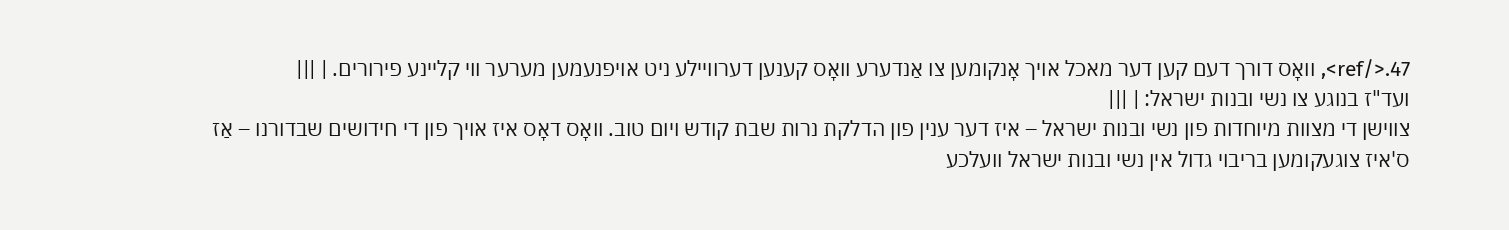47.</ref>, וואָס דורך דעם קען דער מאכל אויך אָנקומען צו אַנדערע וואָס קענען דערוויילע ניט אויפנעמען מערער ווי קליינע פירורים. | |||
ועד"ז בנוגע צו נשי ובנות ישראל: | |||
צווישן די מצוות מיוחדות פון נשי ובנות ישראל – איז דער ענין פון הדלקת נרות שבת קודש ויום טוב. וואָס דאָס איז אויך פון די חידושים שבדורנו – אַז ס'איז צוגעקומען בריבוי גדול אין נשי ובנות ישראל וועלכע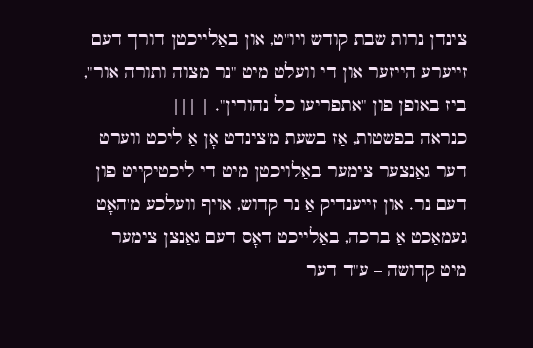צינדן נרות שבת קודש ויו"ט, און באַלייכטן דורך דעם זייערע הייזער און די וועלט מיט "נר מצוה ותורה אור", ביז באופן פון "אתפריעו כל נהורין". | |||
כנראה בפשטות, אַז בשעת מ'צינדט אָן אַ ליכט ווערט דער גאַנצער צימער באַלויכטן מיט די ליכטיקייט פון דעם נר. און זייענדיק אַ נר קדוש, אויף וועלכע מ'האָט געמאַכט אַ ברכה, באַלייכט דאָס דעם גאַנצן צימער מיט קדושה – ע"ד דער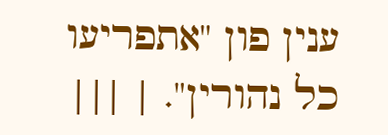ענין פון "אתפריעו כל נהורין". | |||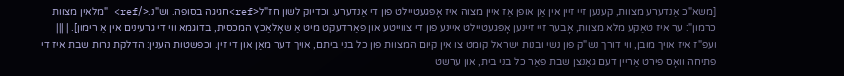[משא"כ אַנדערע מצוות, קענען זיי זיין אין אַן אופן אַז איין מצוה איז אָפּגעטיילט פון די אַנדערע. וכדיוק לשון חז"ל<ref>חגיגה בסופה. וש"נ.</ref> "מלאין מצוות כרמון": ער איז טאַקע מלא מצוות, אָבער זיי זיינען אָפּגעטיילט איינע פון די צווייטע און פאַרדעקט מיט אַ שאָלאַכץ המכסית, בדוגמא ווי די גרעינים אין אַ רימון]. | |||
ועפ"ז איז אויך מובן, ווי דורך נש"ק פון נשי ובנות ישראל קומט צו אין קיום המצוות פון כל בני ביתם, אויך דער מאַן און די זין. וכפשטות הענין: הדלקת נרות שבת איז די פתיחה וואָס פירט אַריין דעם גאַנצן שבת פאַר כל בני בית, און ערשט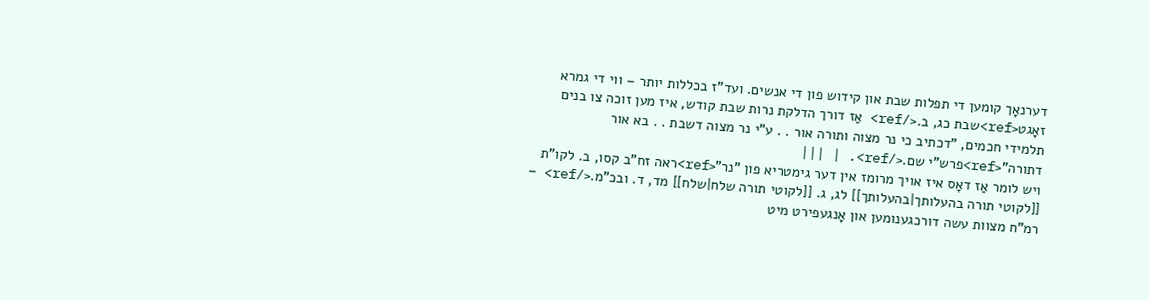דערנאָך קומען די תפלות שבת און קידוש פון די אנשים. ועד"ז בכללות יותר – ווי די גמרא זאָגט<ref>שבת כג, ב.</ref> אַז דורך הדלקת נרות שבת קודש, איז מען זוכה צו בנים תלמידי חכמים, "דכתיב כי נר מצוה ותורה אור . . ע"י נר מצוה דשבת . . בא אור דתורה"<ref>פרש"י שם.</ref>. | |||
ויש לומר אַז דאָס איז אויך מרומז אין דער גימטריא פון "נר"<ref>ראה זח"ב קסו, ב. לקו"ת [[לקוטי תורה בהעלותך|בהעלותך]] לג, ג. [[לקוטי תורה שלח|שלח]] מד, ד. ובכ"מ.</ref> – רמ"ח מצוות עשה דורכגענומען און אָנגעפירט מיט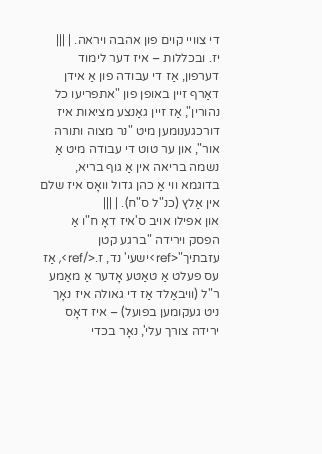די צוויי קוים פון אהבה ויראה. | |||
יז. ובכללות – איז דער לימוד דערפון, אַז די עבודה פון אַ אידן דאַרף זיין באופן פון "אתפריעו כל נהורין", אַז זיין גאַנצע מציאות איז דורכגענומען מיט "נר מצוה ותורה אור", און ער טוט די עבודה מיט אַ נשמה בריאה אין אַ גוף בריא, בדוגמא ווי אַ כהן גדול וואָס איז שלם אין אַלץ (כנ"ל ס"ח). | |||
און אפילו אויב ס'איז דאָ ח"ו אַ הפסק וירידה "ברגע קטן עזבתיך"<ref>ישעי' נד, ז.</ref>, אַז עס פעלט אַ טאַטע אָדער אַ מאַמע ר"ל (וויבאַלד אַז די גאולה איז נאָך ניט געקומען בפועל) – איז דאָס ירידה צורך עלי', נאָר בכדי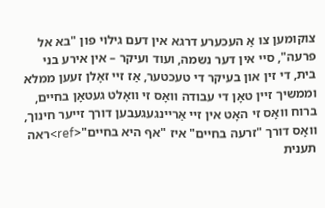צוקומען צו אַ העכערע דרגא אין דעם גילוי פון "בא אל פרעה", סיי אין דער נשמה, ועוד ועיקר – אין אירע בני בית, די זין און בעיקר די טעכטער, אַז זיי זאָלן זעען ממלא וממשיך זיין טאָן די עבודה וואָס זי וואָלט געטאָן בחיים, ברוח וואָס זי האָט אין זיי אַריינגעגעבען דורך זייער חינוך, וואָס דורך "זרעה בחיים" איז "אף היא בחיים"<ref>ראה תענית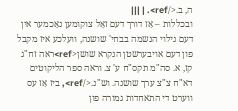ה, ב.</ref>. | |||
ובכללות – אַז דורך דעם זאָל צוקומען נאָכמער אין דעם גילוי הנשמה בבחי' שושנה, וועלכע איז מקבל פון דעם אויבערשטן הנקרא שושן<ref>ראה זח"ג קז, א. סה"מ תקס"ח ע' צ. וראה ספר הליקוטים דא"ח צ"צ ערך שושנה. וש"נ.</ref>, ביז אַז עס ווערט די התאחדות גמורה פון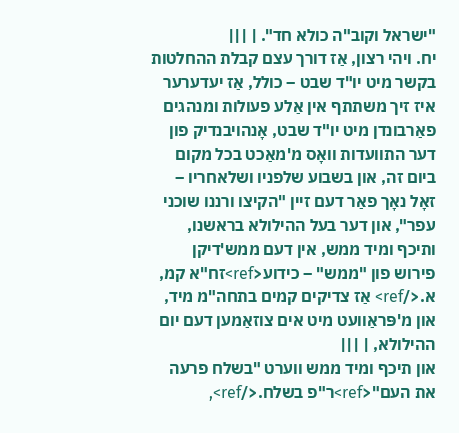"ישראל וקוב"ה כולא חד". | |||
יח. ויהי רצון, אַז דורך עצם קבלת ההחלטות בקשר מיט יו"ד שבט – כולל, אַז יעדערער איז זיך משתתף אין אַלע פעולות ומנהגים פאַרבונדן מיט יו"ד שבט, אָנהויבנדיק פון דער התוועדות וואָס מ'מאַכט בכל מקום ביום זה, און בשבוע שלפניו ושלאחריו – זאָל נאָך פאַר דעם זיין "הקיצו ורננו שוכני עפר", און דער בעל ההילולא בראשנו, ותיכף ומיד ממש, אין דעם ממש'דיקן פירוש פון "ממש" – כידוע<ref>זח"א קמ, א.</ref> אַז צדיקים קמים בתחה"מ מיד, און מ'פּראַוועט מיט אים צוזאַמען דעם יום ההילולא, | |||
און תיכף ומיד ממש ווערט "בשלח פרעה את העם"<ref>ר"פ בשלח.</ref>,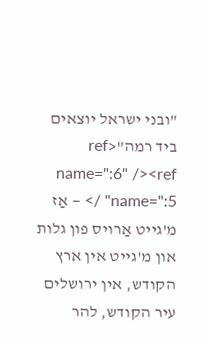"ובני ישראל יוצאים ביד רמה"<ref name=":6" /><ref name=":5" /> – אַז מ'גייט אַרויס פון גלות און מ'גייט אין ארץ הקודש, אין ירושלים עיר הקודש, להר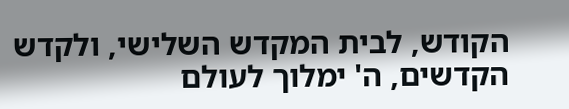הקודש, לבית המקדש השלישי, ולקדש הקדשים, ה' ימלוך לעולם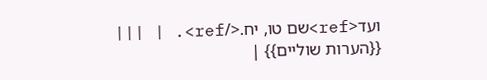ועד<ref>שם טו, יח.</ref>. | |||
{{הערות שוליים}} |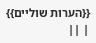{{הערות שוליים}} | ||